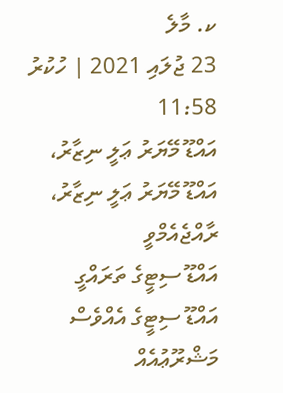ކ. މާލެ
23 ޖުލައި 2021 | ހުކުރު 11:58
އައްޑޫ މޭޔަރު ޢަލީ ނިޒާރު،
އައްޑޫ މޭޔަރު ޢަލީ ނިޒާރު،
ރާއްޖެއެމްވީ
އައްޑޫ ސިޓީގެ ތަރައްގީ
އައްޑޫ ސިޓީގެ އެއްވެސް މަޝްރޫޢުއެއް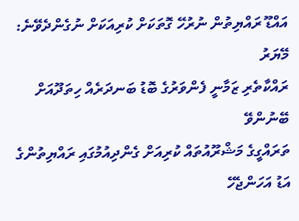އައްޑޫ ރައްޔިތުން ނުރުހޭ ގޮތަކަށް ކުރިއަކަށް ނުގެންދެވޭނެ: މޭޔަރު
ރައްކާތެރި ޒަމާނީ ފެންވަރުގެ ބޮޑު ބަނދަރެއް ހިތަދޫއަށް ބޭނުންވޭ
ތަރައްގީގެ މަޝްރޫއުތައް ކުރިއަށް ގެންދިއުމުގައި ރައްޔިތުންގެ އަޑު އަހަންޖެހޭ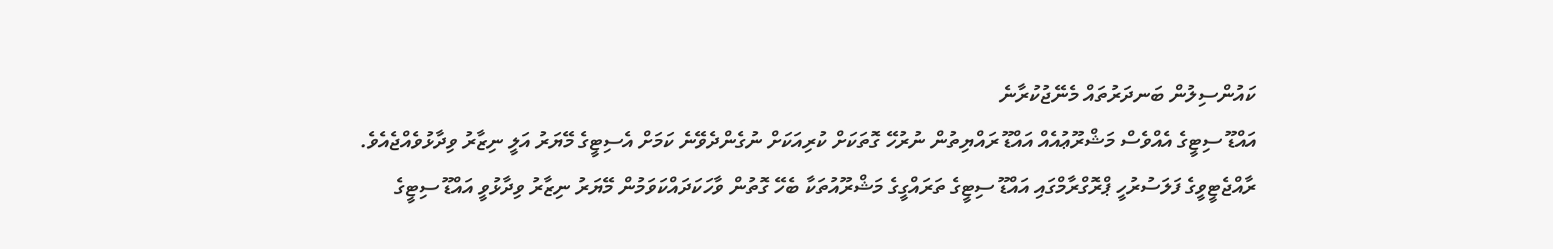ކައުންސިލުން ބަނދަރުތައް މެނޭޖުކުރާނެ
އައްޑޫ ސިޓީގެ އެއްވެސް މަޝްރޫޢުއެއް އައްޑޫ ރައްޔިތުން ނުރުހޭ ގޮތަކަށް ކުރިއަކަށް ނުގެންދެވޭނެ ކަމަށް އެސިޓީގެ މޭޔަރު އަލީ ނިޒާރު ވިދާޅުވެއްޖެއެވެ.
ރާއްޖެޓީވީގެ ފަލަސުރުހީ ޕްރޮގްރާމްގައި އައްޑޫ ސިޓީގެ ތަރައްގީގެ މަޝްރޫއުތަކާ ބެހޭ ގޮތުން ވާހަކަދައްކަވަމުން މޭޔަރު ނިޒާރު ވިދާޅުވީ އައްޑޫ ސިޓީގެ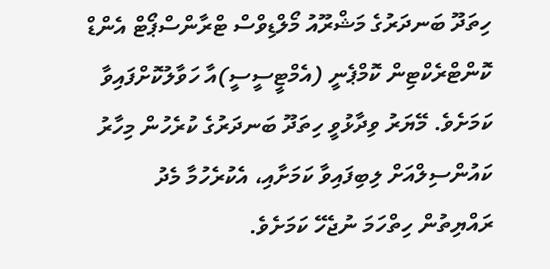ހިތަދޫ ބަނދަރުގެ މަޝްރޫއު މޯލްޑިވްސް ޓްރާންސްޕޯޓް އެންޑް ކޮންޓްރެކްޓިން ކޮމްޕެނީ (އެމްޓީސީސީ)އާ ހަވާލުކޮށްފައިވާ ކަމަށެވެ. މޭޔަރު ވިދާޅުވީ ހިތަދޫ ބަނދަރުގެ ކުރެހުން މިހާރު ކައުންސިލްއަށް ލިބިފައިވާ ކަމަށާއި، އެކުރެހުމާ މެދު ރައްޔިތުން ހިތްހަމަ ނުޖެހޭ ކަމަށެވެ.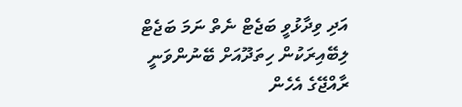އަދި ވިދާޅުވީ ބަޖެޓް ނެތް ނަމަ ބަޖެޓް ލިބޭއިރަކުން ހިތަދޫއަށް ބޭނުންވަނީ ރާއްޖޭގެ އެހެން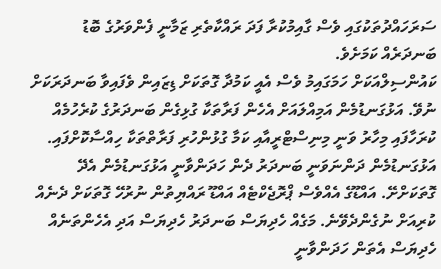ސަރަހައްދުތަކުގައި ވެސް ގާއިމުކުރާ ފަދަ ރައްކާތެރި ޒަމާނީ ފެންވަރުގެ ބޮޑު ބަނދަރެއް ކަމަށެވެ.
ކައުންސިލްއަކަށް ހަމަގައިމު ވެސް އެއީ ކަމުދާ ގޮތަކަށް ޑިޒައިން ވެފައިވާ ބަނދަރަކަށް ނުވޭ. އަޅުގަނޑުމެން އަމިއްލައަށް އެހެން ފަރާތަކާ ގުޅިގެން ބަނދަރުގެ ކުރެހުމެއް ކުރަހާފައި މިހާރު ވަނީ މިނިސްޓްރީއާއި ކަމާ ގުޅުންހުރި ފަރާތްތަކާ ހިއްސާކޮށްފައި. އަޅުގަނޑުމެން ދަންނަވަނީ ބަނދަރު ދެން ހަދަންވާނީ އަޅުގަނޑުމެން އެދޭ ގޮތަކަށްށޭ. އައްޑޫގެ އެއްވެސް ޕްރޮޖެކްޓެއް އައްޑޫ ރައްޔިތުން ނުރުހޭ ގޮތަކަށް ދެނެއް ކުރިއަށް ނުގެންދެވޭނެ. މަގެއް ހެދިޔަސް ބަނދަރު ހެދިޔަސް އަދި އެހެންތަނެއް ހެދިޔަސް އެތަން ހަދަންވާނީ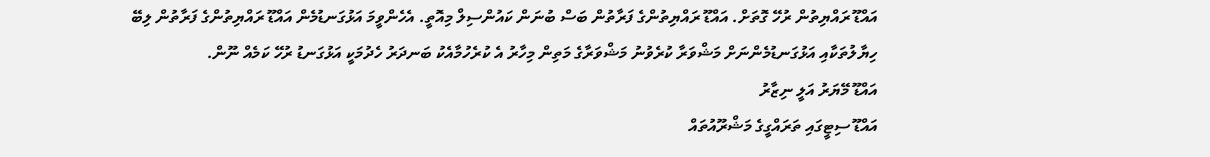އައްޑޫ ރައްޔިތުން ރުހޭ ގޮތަށް. އައްޑޫ ރައްޔިތުންގެ ފަރާތުން ބަސް ބުނަން ކައުންސިލް މިއޮތީ. އެހެންވީމަ އަޅުގަނޑުމެން އައްޑޫ ރައްޔިތުންގެ ފަރާތުން ލިބޭ ހިޔާލުތަކާއި އަޅުގަނޑުމެންނަށް މަޝްވަރާ ކުރެވުނު މަޝްވަރާގެ މަތިން މިހާރު އެ ކުރެހުމާއެކު ބަނދަރު ހެދުމަކީ އަޅުގަނޑު ރުހޭ ކަމެއް ނޫން.
އައްޑޫ މޭޔަރު އަލީ ނިޒާރު
އައްޑޫ ސިޓީގައި ތަރައްގީގެ މަޝްރޫއުތައް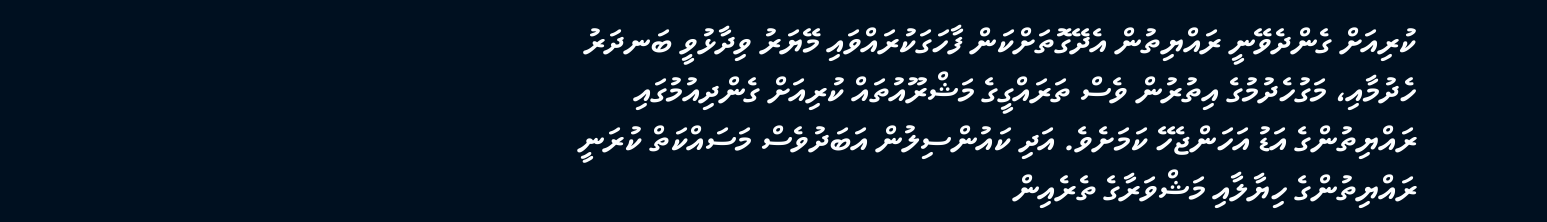ކުރިއަށް ގެންދެވޭނީ ރައްޔިތުން އެދޭގޮތަށްކަން ފާހަގަކުރައްވައި މޭޔަރު ވިދާޅުވީ ބަނދަރު ހެދުމާއި، މަގުހެދުމުގެ އިތުރުން ވެސް ތަރައްގީގެ މަޝްރޫއުތައް ކުރިއަށް ގެންދިއުމުގައި ރައްޔިތުންގެ އަޑު އަހަންޖެހޭ ކަމަށެވެ. އަދި ކައުންސިލުން އަބަދުވެސް މަސައްކަތް ކުރަނީ ރައްޔިތުންގެ ހިޔާލާއި މަޝްވަރާގެ ތެރެއިން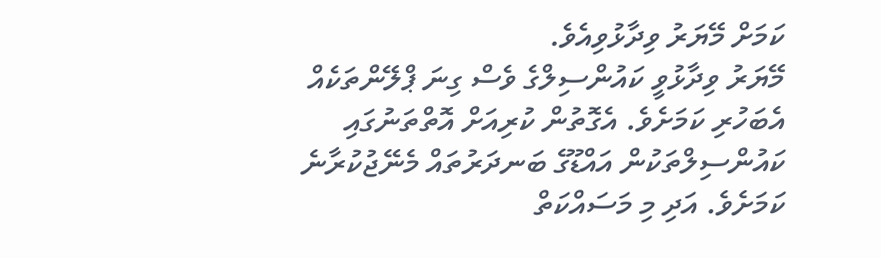ކަމަށް މޭޔަރު ވިދާޅުވިއެވެ.
މޭޔަރު ވިދާޅުވީ ކައުންސިލްގެ ވެސް ގިނަ ޕްލޭންތަކެއް އެބަހުރި ކަމަށެވެ. އެގޮތުން ކުރިއަށް އޮތްތަނުގައި ކައުންސިލްތަކުން އައްޑޫގެ ބަނދަރުތައް މެނޭޖުކުރާނެ ކަމަށެވެ. އަދި މި މަސައްކަތް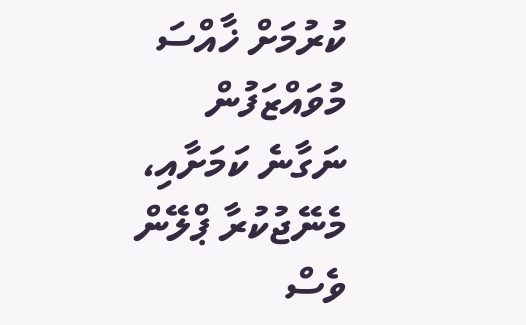ކުރުމަށް ޚާއްސަ މުވައްޒަފުން ނަގާނެ ކަމަށާއި، މެނޭޖުކުރާ ޕްލޭން ވެސް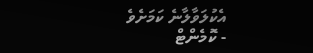އެކުލަވާލާނެ ކަމަށެވެ
- ކޮމެންޓް